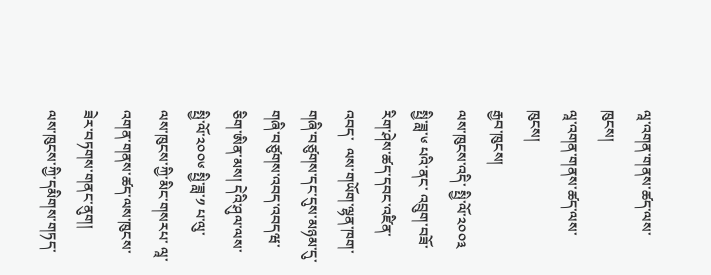ལཱ་འགན་གནས་ཚད་ལས་ཁུངས།
ལཱ་འགན་གནས་ཚད་ལས་ཁུངས།
རྒྱབ་ཁུངས།
ལས་ཁུངས་འདི་ སྤྱི་ལོ་༢༠༠༣ སྤྱི་ཟླ་༦ པའི་ནང་ འབྲུག་བཟོ་རིག་ཤེས་ཚད་དབང་འཛིན་འབད་  ལས་གཡོག་ལྷན་ཁག་གཞི་བཙུགས་དང་དུས་མཉམ་དུ་ གཞི་བཙུགས་འབད་འབདཝ་ཅིག་ཨིན་མས། དེའི་ཤུལ་ལས་ སྤྱི་ལོ་༢༠༠༦ སྤྱི་ཟླ་༡ པ་ལུ་ ལས་ཁུངས་ཀྱི་མིང་གསརཔ་ ལཱ་འགན་གནས་ཚད་ལས་ཁུངས་ཟེར་བཏགས་གནང་ནུག།
ལས་ཁུངས་ཀྱི་དམིགས་གཏད་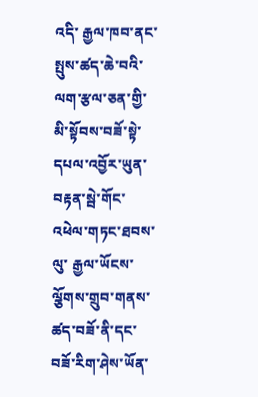འདི་ རྒྱལ་ཁབ་ནང་ སྤུས་ཚད་ཆེ་བའི་ལག་རྩལ་ཅན་གྱི་མི་སྟོབས་བཟོ་སྟེ་ དཔལ་འབྱོར་ཡུན་བརྟན་སྦེ་གོང་འཕེལ་གཏང་ཐབས་ལུ་ རྒྱལ་ཡོངས་ལྕོགས་གྲུབ་གནས་ཚད་བཟོ་ནི་དང་ བཟོ་རིག་ཤེས་ཡོན་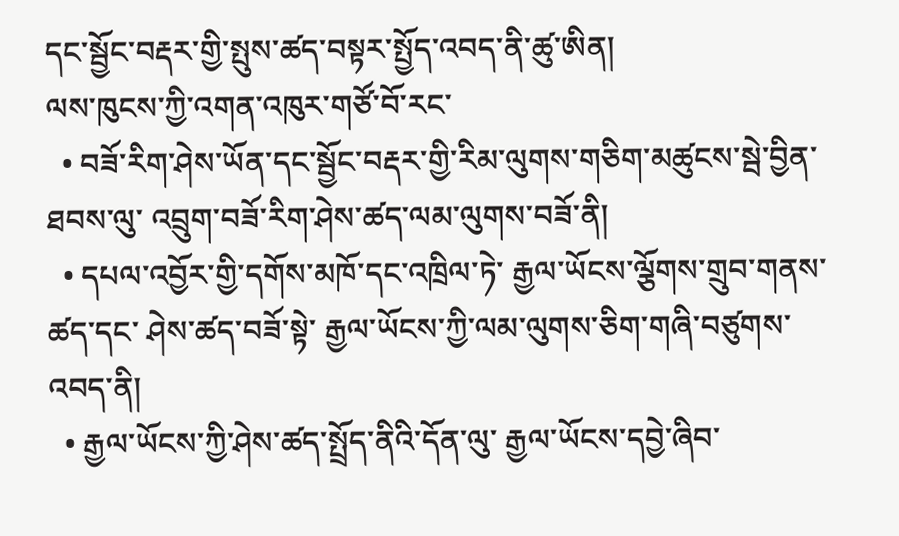དང་སྦྱོང་བརྡར་གྱི་སྤུས་ཚད་བསྟར་སྤྱོད་འབད་ནི་ཚུ་ཨིན།
ལས་ཁུངས་ཀྱི་འགན་འཁུར་གཙོ་བོ་རང་
  • བཟོ་རིག་ཤེས་ཡོན་དང་སྦྱོང་བརྡར་གྱི་རིམ་ལུགས་གཅིག་མཚུངས་སྦེ་བྱིན་ཐབས་ལུ་ འབྲུག་བཟོ་རིག་ཤེས་ཚད་ལམ་ལུགས་བཟོ་ནི།
  • དཔལ་འབྱོར་གྱི་དགོས་མཁོ་དང་འཁྲིལ་ཏེ་ རྒྱལ་ཡོངས་ལྕོགས་གྲུབ་གནས་ཚད་དང་ ཤེས་ཚད་བཟོ་སྟེ་ རྒྱལ་ཡོངས་ཀྱི་ལམ་ལུགས་ཅིག་གཞི་བཙུགས་འབད་ནི།
  • རྒྱལ་ཡོངས་ཀྱི་ཤེས་ཚད་སྤྲོད་ནིའི་དོན་ལུ་ རྒྱལ་ཡོངས་དབྱེ་ཞིབ་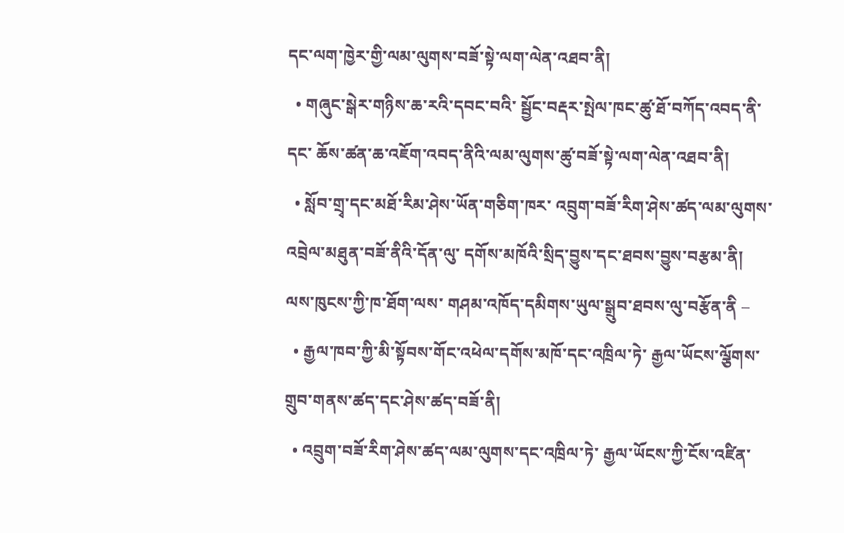དང་ལག་ཁྱེར་གྱི་ལམ་ལུགས་བཟོ་སྟེ་ལག་ལེན་འཐབ་ནི།
  • གཞུང་སྒེར་གཉིས་ཆ་རའི་དབང་བའི་ སྦྱོང་བརྡར་སྤེལ་ཁང་ཚུ་ཐོ་བཀོད་འབད་ནི་དང་ ཆོས་ཚན་ཆ་འཇོག་འབད་ནིའི་ལམ་ལུགས་ཚུ་བཟོ་སྟེ་ལག་ལེན་འཐབ་ནི།
  • སློབ་གྲྭ་དང་མཐོ་རིམ་ཤེས་ཡོན་གཅིག་ཁར་ འབྲུག་བཟོ་རིག་ཤེས་ཚད་ལམ་ལུགས་འབྲེལ་མཐུན་བཟོ་ནིའི་དོན་ལུ་ དགོས་མཁོའི་སྲིད་བྱུས་དང་ཐབས་བྱུས་བརྩམ་ནི།
ལས་ཁུངས་ཀྱི་ཁ་ཐོག་ལས་ གཤམ་འཁོད་དམིགས་ཡུལ་སྒྲུབ་ཐབས་ལུ་བརྩོན་ནི –
  • རྒྱལ་ཁབ་ཀྱི་མི་སྟོབས་གོང་འཕེལ་དགོས་མཁོ་དང་འཁྲིལ་ཏེ་ རྒྱལ་ཡོངས་ལྕོགས་གྲུབ་གནས་ཚད་དང་ཤེས་ཚད་བཟོ་ནི།
  • འབྲུག་བཟོ་རིག་ཤེས་ཚད་ལམ་ལུགས་དང་འཁྲིལ་ཏེ་ རྒྱལ་ཡོངས་ཀྱི་ངོས་འཛིན་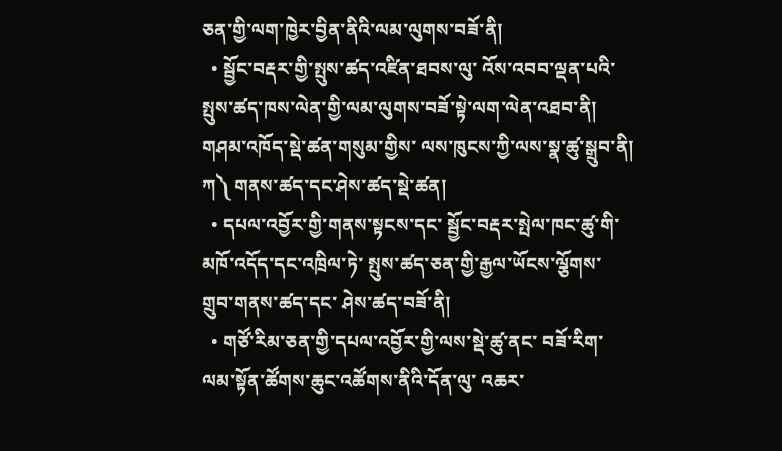ཅན་གྱི་ལག་ཁྱེར་བྱིན་ནིའི་ལམ་ལུགས་བཟོ་ནི།
  • སྦྱོང་བརྡར་གྱི་སྤུས་ཚད་འཛིན་ཐབས་ལུ་ འོས་འབབ་ལྡན་པའི་སྤུས་ཚད་ཁས་ལེན་གྱི་ལམ་ལུགས་བཟོ་སྟེ་ལག་ལེན་འཐབ་ནི།
གཤམ་འཁོད་སྡེ་ཚན་གསུམ་གྱིས་ ལས་ཁུངས་ཀྱི་ལས་སྣ་ཚུ་སྒྲུབ་ནི།
ཀ༽ གནས་ཚད་དང་ཤེས་ཚད་སྡེ་ཚན།
  • དཔལ་འབྱོར་གྱི་གནས་སྟངས་དང་ སྦྱོང་བརྡར་སྤེལ་ཁང་ཚུ་གི་མཁོ་འདོད་དང་འཁྲིལ་ཏེ་ སྤུས་ཚད་ཅན་གྱི་རྒྱལ་ཡོངས་ལྕོགས་གྲུབ་གནས་ཚད་དང་ ཤེས་ཚད་བཟོ་ནི།
  • གཙོ་རིམ་ཅན་གྱི་དཔལ་འབྱོར་གྱི་ལས་སྡེ་ཚུ་ནང་ བཟོ་རིག་ལམ་སྟོན་ཚོགས་ཆུང་འཚོགས་ནིའི་དོན་ལུ་ འཆར་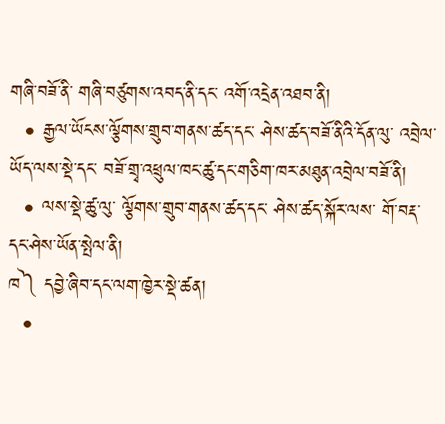གཞི་བཟོ་ནི་ གཞི་བཙུགས་འབད་ནི་དང་ འགོ་འདྲེན་འཐབ་ནི།
  • རྒྱལ་ཡོངས་ལྕོགས་གྲུབ་གནས་ཚད་དང་ ཤེས་ཚད་བཟོ་ནིའི་དོན་ལུ་ འབྲེལ་ཡོད་ལས་སྡེ་དང་ བཟོ་གྲྭ་འཕྲུལ་ཁང་ཚུ་དང་གཅིག་ཁར་མཐུན་འབྲེལ་བཟོ་ནི།
  • ལས་སྡེ་ཚུ་ལུ་ ལྕོགས་གྲུབ་གནས་ཚད་དང་ ཤེས་ཚད་སྐོར་ལས་ གོ་བརྡ་དང་ཤེས་ཡོན་སྤེལ་ནི།
ཁ༽ དབྱེ་ཞིབ་དང་ལག་ཁྱེར་སྡེ་ཚན།
  •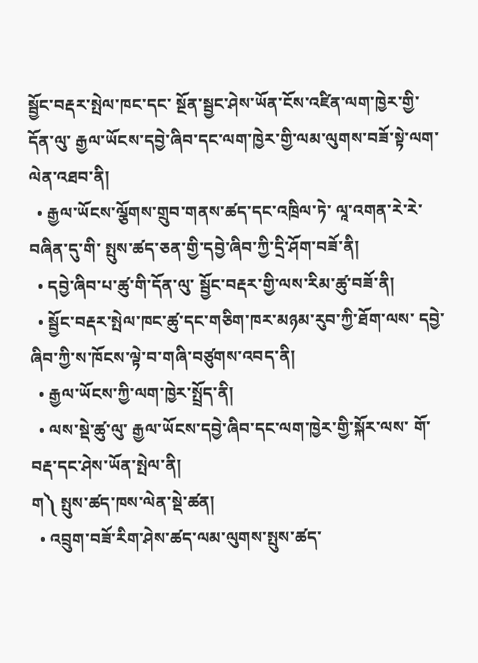སྦྱོང་བརྡར་སྤེལ་ཁང་དང་ སྔོན་སྦྱང་ཤེས་ཡོན་ངོས་འཛིན་ལག་ཁྱེར་གྱི་དོན་ལུ་ རྒྱལ་ཡོངས་དབྱེ་ཞིབ་དང་ལག་ཁྱེར་གྱི་ལམ་ལུགས་བཟོ་སྟེ་ལག་ལེན་འཐབ་ནི།
  • རྒྱལ་ཡོངས་ལྕོགས་གྲུབ་གནས་ཚད་དང་འཁྲིལ་ཏེ་ ལཱ་འགན་རེ་རེ་བཞིན་དུ་གི་ སྤུས་ཚད་ཅན་གྱི་དབྱེ་ཞིབ་ཀྱི་དྲི་ཤོག་བཟོ་ནི།
  • དབྱེ་ཞིབ་པ་ཚུ་གི་དོན་ལུ་ སྦྱོང་བརྡར་གྱི་ལས་རིམ་ཚུ་བཟོ་ནི།
  • སྦྱོང་བརྡར་སྤེལ་ཁང་ཚུ་དང་གཅིག་ཁར་མཉམ་རུབ་ཀྱི་ཐོག་ལས་ དབྱེ་ཞིབ་ཀྱི་ས་ཁོངས་ལྟེ་བ་གཞི་བཙུགས་འབད་ནི།
  • རྒྱལ་ཡོངས་ཀྱི་ལག་ཁྱེར་སྤྲོད་ནི།
  • ལས་སྡེ་ཚུ་ལུ་ རྒྱལ་ཡོངས་དབྱེ་ཞིབ་དང་ལག་ཁྱེར་གྱི་སྐོར་ལས་ གོ་བརྡ་དང་ཤེས་ཡོན་སྤེལ་ནི།
ག༽ སྤུས་ཚད་ཁས་ལེན་སྡེ་ཚན།
  • འབྲུག་བཟོ་རིག་ཤེས་ཚད་ལམ་ལུགས་སྤུས་ཚད་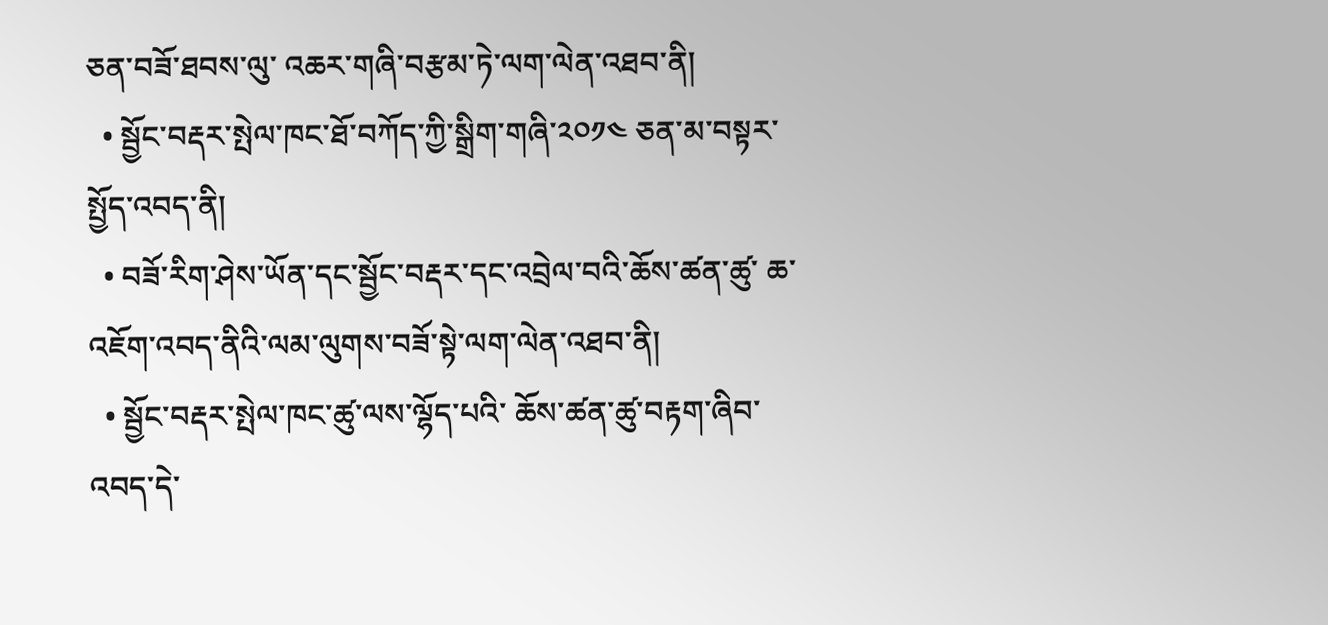ཅན་བཟོ་ཐབས་ལུ་ འཆར་གཞི་བརྩམ་ཏེ་ལག་ལེན་འཐབ་ནི།
  • སྦྱོང་བརྡར་སྤེལ་ཁང་ཐོ་བཀོད་ཀྱི་སྒྲིག་གཞི་༢༠༡༤ ཅན་མ་བསྟར་སྤྱོད་འབད་ནི།
  • བཟོ་རིག་ཤེས་ཡོན་དང་སྦྱོང་བརྡར་དང་འབྲེལ་བའི་ཆོས་ཚན་ཚུ་ ཆ་འཇོག་འབད་ནིའི་ལམ་ལུགས་བཟོ་སྟེ་ལག་ལེན་འཐབ་ནི།
  • སྦྱོང་བརྡར་སྤེལ་ཁང་ཚུ་ལས་ལྷོད་པའི་ ཆོས་ཚན་ཚུ་བརྟག་ཞིབ་འབད་དེ་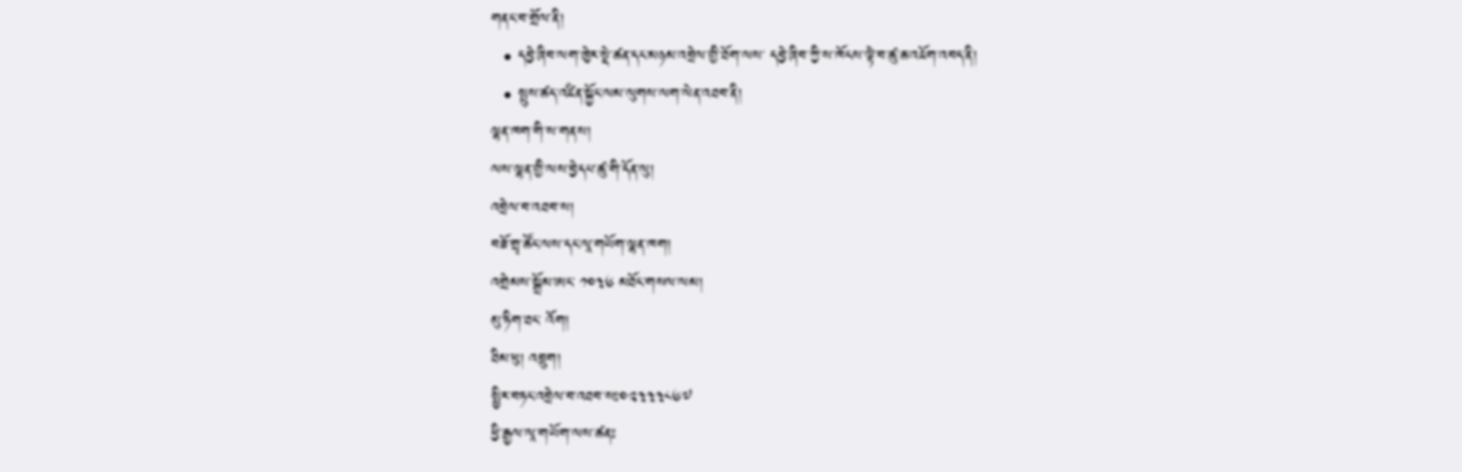གནང་བ་གྲོལ་ནི།
  • དབྱེ་ཞིབ་ལག་ཁྱེར་སྡེ་ཚན་དང་མཉམ་འབྲེལ་གྱི་ཐོག་ལས་ དབྱེ་ཞིབ་ཀྱི་ས་ཁོངས་ལྟེ་བ་ཚུ་ཆ་འཇོག་འབད་ནི།
  • སྤུས་ཚད་འཛིན་སྐྱོང་ལམ་ལུགས་ལག་ལེན་འཐབ་ནི།
ལྷན་ཁག་གི་ས་གནས།
ལས་ལྷན་གྱི་ལས་བྱེདཔ་ཚུ་གི་དོན་ལུ།
འབྲེལ་བ་འཐབ་ས།
བཟོ་གྲྭ་ཚོང་ལས་དང་ལཱ་གཡོག་ལྷན་ཁག།
འགྲེམས་སྒྲོམ་ཨང་ ༡༠༣༦ མཐོང་གསལ་ལམ།
མུ་ཏིག་ཐང་ འོག།
ཐིམ་ཕུ། འབྲུག།
སྤྱིར་བཏང་འབྲེལ་བ་འཐབ་སཿ༠༢༣༣༣༨༦༧
ཕྱི་རྒྱལ་ལཱ་གཡོག་ལས་ཚནཿ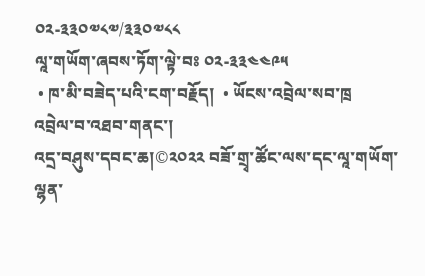༠༢-༣༣༠༧༨༧/༣༣༠༧༨༨
ལཱ་གཡོག་ཞབས་ཏོག་ལྟེ་བཿ ༠༢-༣༣༤༤༩༥
 • ཁ་མི་བཟེད་པའི་ངག་བརྗོད།  • ཡོངས་འབྲེལ་སབ་ཁྲ
འབྲེལ་བ་འཐབ་གནང་།
འདྲ་བཤུས་དབང་ཆ།©༢༠༢༢ བཟོ་གྲྭ་ཚོང་ལས་དང་ལཱ་གཡོག་ལྷན་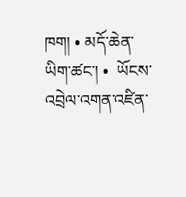ཁག། • མདོ་ཆེན་ཡིག་ཚང་། •  ཡོངས་འབྲེལ་འགན་འཛིན་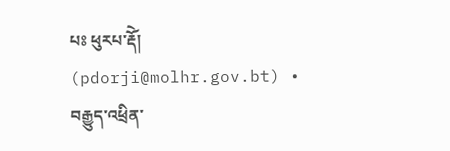པཿ ཕུརཔ་རྡོེ།  (pdorji@molhr.gov.bt) • བརྒྱུད་འཕྲིན་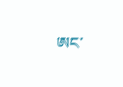ཨང་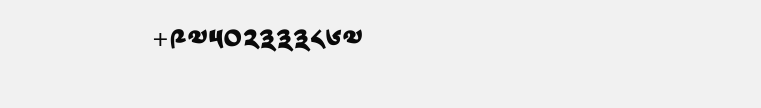+༩༧༥༠༢༣༣༣༨༦༧